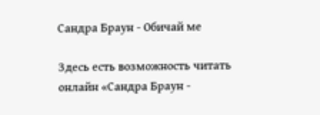Сандра Браун - Обичай ме

Здесь есть возможность читать онлайн «Сандра Браун -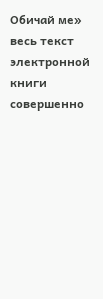Обичай ме» весь текст электронной книги совершенно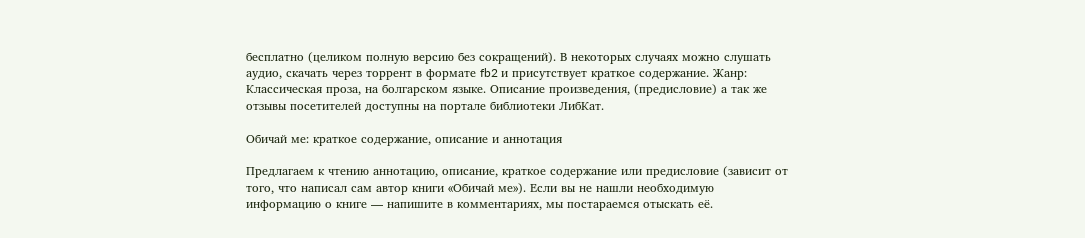бесплатно (целиком полную версию без сокращений). В некоторых случаях можно слушать аудио, скачать через торрент в формате fb2 и присутствует краткое содержание. Жанр: Классическая проза, на болгарском языке. Описание произведения, (предисловие) а так же отзывы посетителей доступны на портале библиотеки ЛибКат.

Обичай ме: краткое содержание, описание и аннотация

Предлагаем к чтению аннотацию, описание, краткое содержание или предисловие (зависит от того, что написал сам автор книги «Обичай ме»). Если вы не нашли необходимую информацию о книге — напишите в комментариях, мы постараемся отыскать её.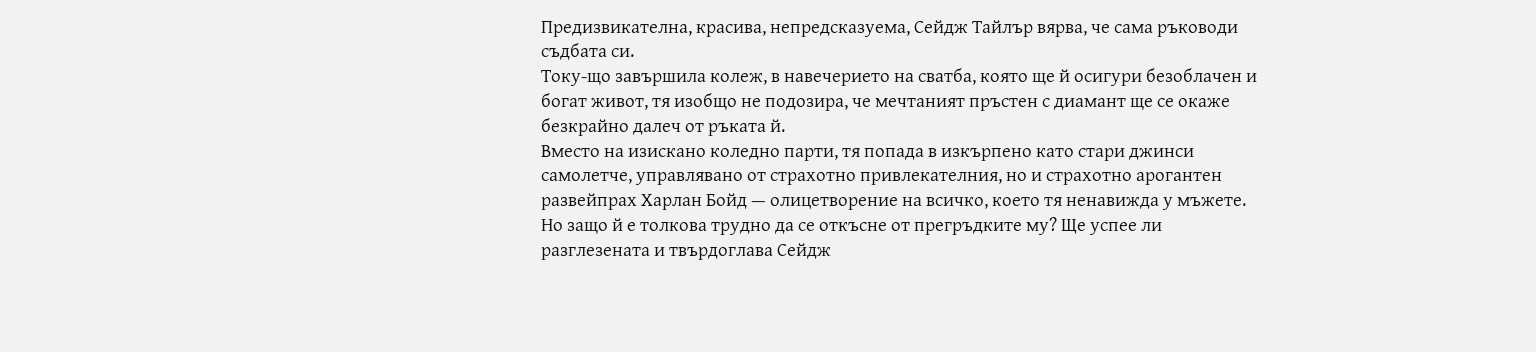Предизвикателна, красива, непредсказуема, Сейдж Тайлър вярва, че сама ръководи съдбата си.
Току-що завършила колеж, в навечерието на сватба, която ще й осигури безоблачен и богат живот, тя изобщо не подозира, че мечтаният пръстен с диамант ще се окаже безкрайно далеч от ръката й.
Вместо на изискано коледно парти, тя попада в изкърпено като стари джинси самолетче, управлявано от страхотно привлекателния, но и страхотно арогантен развейпрах Харлан Бойд — олицетворение на всичко, което тя ненавижда у мъжете. Но защо й е толкова трудно да се откъсне от прегръдките му? Ще успее ли разглезената и твърдоглава Сейдж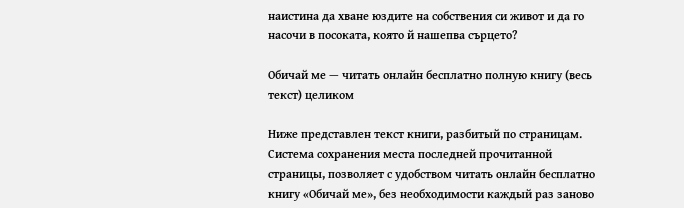наистина да хване юздите на собствения си живот и да го насочи в посоката, която й нашепва сърцето?

Обичай ме — читать онлайн бесплатно полную книгу (весь текст) целиком

Ниже представлен текст книги, разбитый по страницам. Система сохранения места последней прочитанной страницы, позволяет с удобством читать онлайн бесплатно книгу «Обичай ме», без необходимости каждый раз заново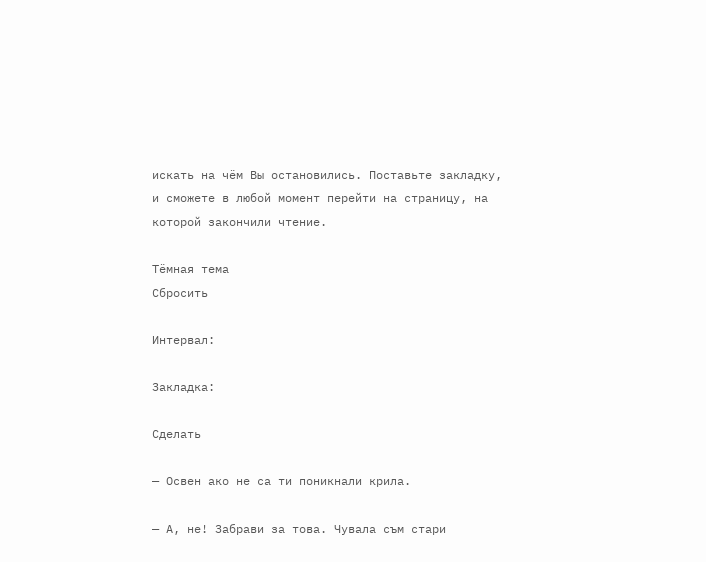искать на чём Вы остановились. Поставьте закладку, и сможете в любой момент перейти на страницу, на которой закончили чтение.

Тёмная тема
Сбросить

Интервал:

Закладка:

Сделать

— Освен ако не са ти поникнали крила.

— А, не! Забрави за това. Чувала съм стари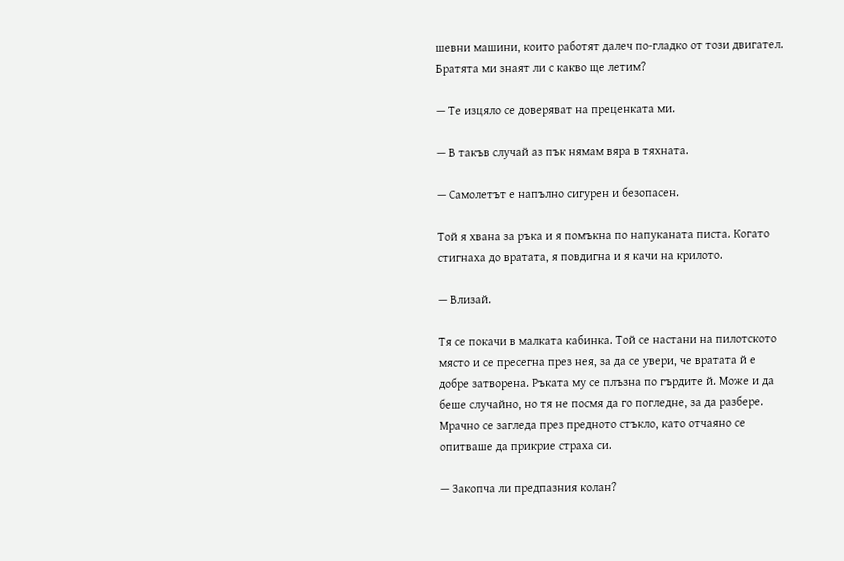шевни машини, които работят далеч по-гладко от този двигател. Братята ми знаят ли с какво ще летим?

— Те изцяло се доверяват на преценката ми.

— В такъв случай аз пък нямам вяра в тяхната.

— Самолетът е напълно сигурен и безопасен.

Той я хвана за ръка и я помъкна по напуканата писта. Когато стигнаха до вратата, я повдигна и я качи на крилото.

— Влизай.

Тя се покачи в малката кабинка. Той се настани на пилотското място и се пресегна през нея, за да се увери, че вратата й е добре затворена. Ръката му се плъзна по гърдите й. Може и да беше случайно, но тя не посмя да го погледне, за да разбере. Мрачно се загледа през предното стъкло, като отчаяно се опитваше да прикрие страха си.

— Закопча ли предпазния колан?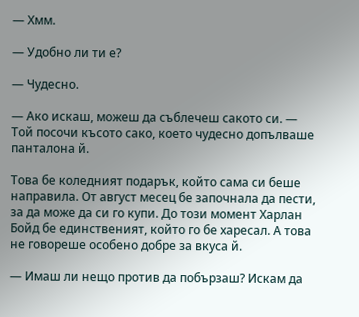— Хмм.

— Удобно ли ти е?

— Чудесно.

— Ако искаш, можеш да съблечеш сакото си. — Той посочи късото сако, което чудесно допълваше панталона й.

Това бе коледният подарък, който сама си беше направила. От август месец бе започнала да пести, за да може да си го купи. До този момент Харлан Бойд бе единственият, който го бе харесал. А това не говореше особено добре за вкуса й.

— Имаш ли нещо против да побързаш? Искам да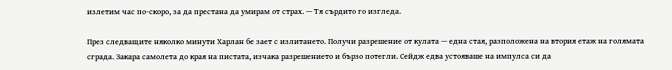излетим час по-скоро, за да престана да умирам от страх. — Тя сърдито го изгледа.

През следващите няколко минути Харлан бе зает с излитането. Получи разрешение от кулата — една стая, разположена на втория етаж на голямата сграда. Закара самолета до края на пистата, изчака разрешението и бързо потегли. Сейдж едва устояваше на импулса си да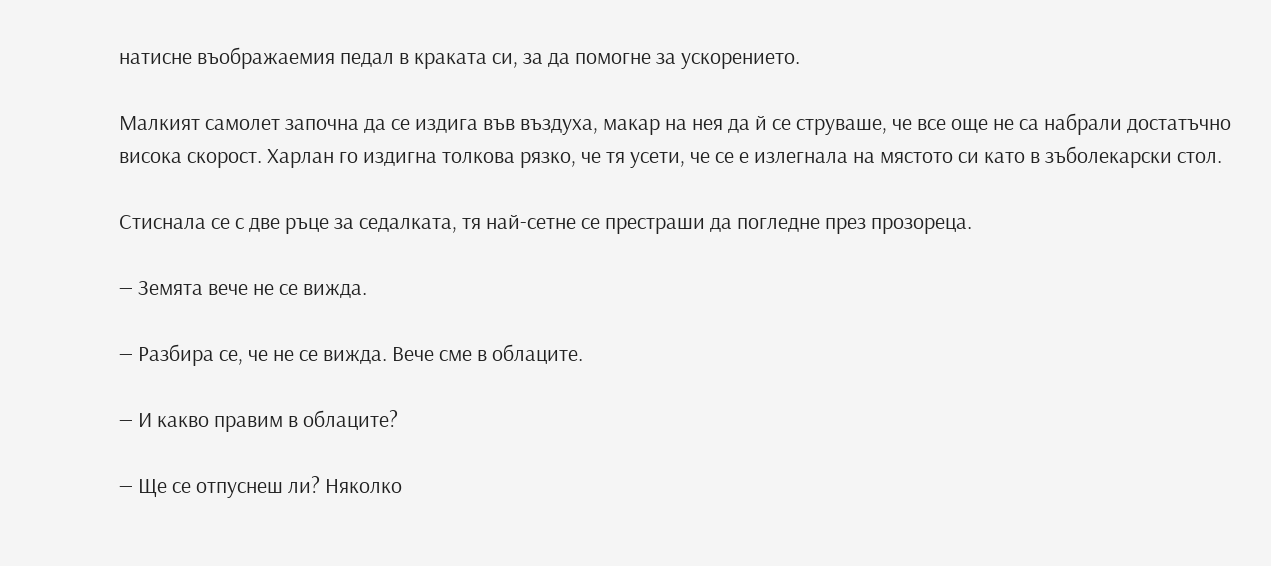натисне въображаемия педал в краката си, за да помогне за ускорението.

Малкият самолет започна да се издига във въздуха, макар на нея да й се струваше, че все още не са набрали достатъчно висока скорост. Харлан го издигна толкова рязко, че тя усети, че се е излегнала на мястото си като в зъболекарски стол.

Стиснала се с две ръце за седалката, тя най-сетне се престраши да погледне през прозореца.

— Земята вече не се вижда.

— Разбира се, че не се вижда. Вече сме в облаците.

— И какво правим в облаците?

— Ще се отпуснеш ли? Няколко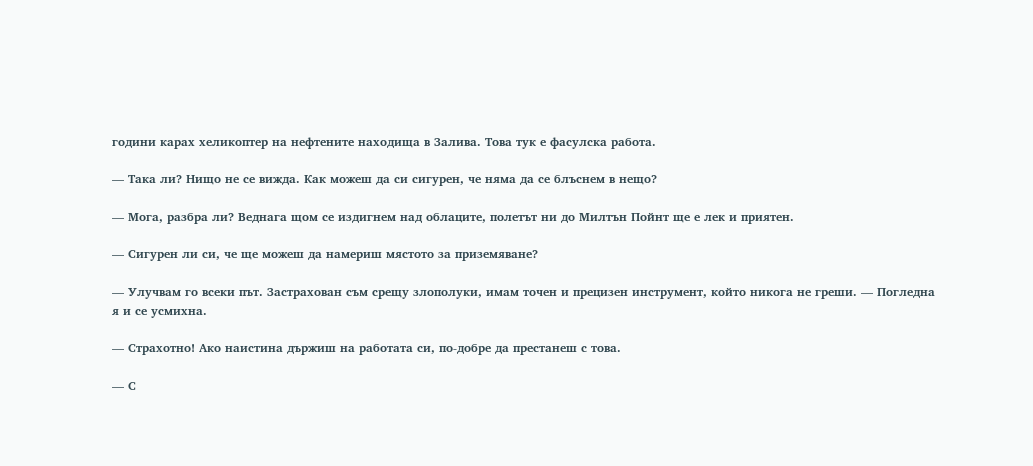години карах хеликоптер на нефтените находища в Залива. Това тук е фасулска работа.

— Така ли? Нищо не се вижда. Как можеш да си сигурен, че няма да се блъснем в нещо?

— Мога, разбра ли? Веднага щом се издигнем над облаците, полетът ни до Милтън Пойнт ще е лек и приятен.

— Сигурен ли си, че ще можеш да намериш мястото за приземяване?

— Улучвам го всеки път. Застрахован съм срещу злополуки, имам точен и прецизен инструмент, който никога не греши. — Погледна я и се усмихна.

— Страхотно! Ако наистина държиш на работата си, по-добре да престанеш с това.

— С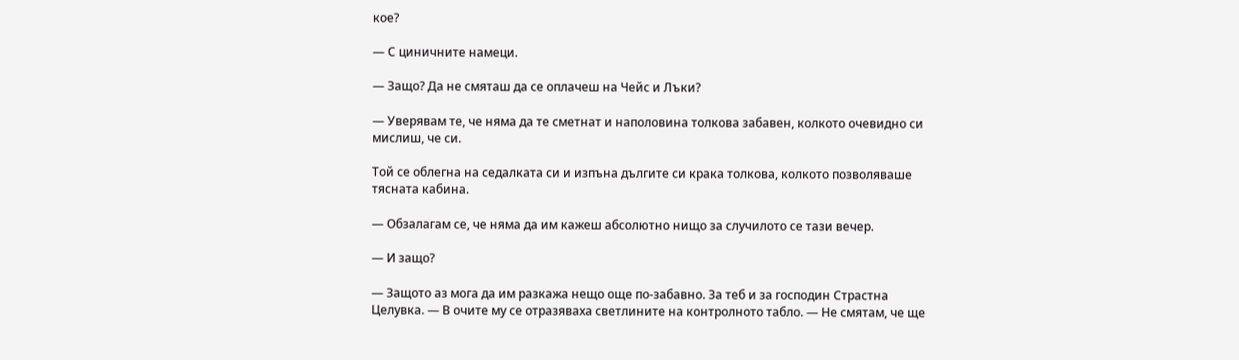кое?

— С циничните намеци.

— Защо? Да не смяташ да се оплачеш на Чейс и Лъки?

— Уверявам те, че няма да те сметнат и наполовина толкова забавен, колкото очевидно си мислиш, че си.

Той се облегна на седалката си и изпъна дългите си крака толкова, колкото позволяваше тясната кабина.

— Обзалагам се, че няма да им кажеш абсолютно нищо за случилото се тази вечер.

— И защо?

— Защото аз мога да им разкажа нещо още по-забавно. За теб и за господин Страстна Целувка. — В очите му се отразяваха светлините на контролното табло. — Не смятам, че ще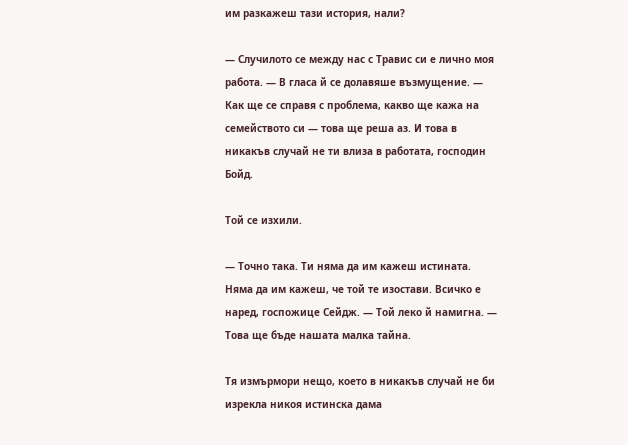им разкажеш тази история, нали?

— Случилото се между нас с Травис си е лично моя работа. — В гласа й се долавяше възмущение. — Как ще се справя с проблема, какво ще кажа на семейството си — това ще реша аз. И това в никакъв случай не ти влиза в работата, господин Бойд.

Той се изхили.

— Точно така. Ти няма да им кажеш истината. Няма да им кажеш, че той те изостави. Всичко е наред, госпожице Сейдж. — Той леко й намигна. — Това ще бъде нашата малка тайна.

Тя измърмори нещо, което в никакъв случай не би изрекла никоя истинска дама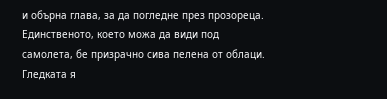и обърна глава, за да погледне през прозореца. Единственото, което можа да види под самолета, бе призрачно сива пелена от облаци. Гледката я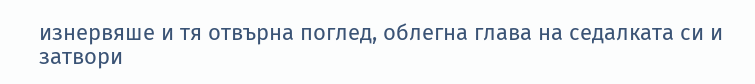изнервяше и тя отвърна поглед, облегна глава на седалката си и затвори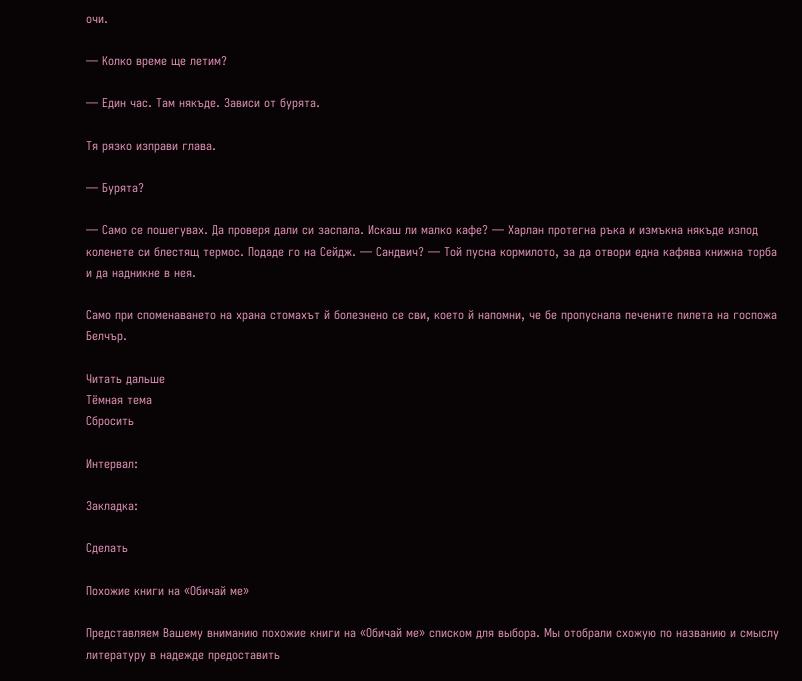очи.

— Колко време ще летим?

— Един час. Там някъде. Зависи от бурята.

Тя рязко изправи глава.

— Бурята?

— Само се пошегувах. Да проверя дали си заспала. Искаш ли малко кафе? — Харлан протегна ръка и измъкна някъде изпод коленете си блестящ термос. Подаде го на Сейдж. — Сандвич? — Той пусна кормилото, за да отвори една кафява книжна торба и да надникне в нея.

Само при споменаването на храна стомахът й болезнено се сви, което й напомни, че бе пропуснала печените пилета на госпожа Белчър.

Читать дальше
Тёмная тема
Сбросить

Интервал:

Закладка:

Сделать

Похожие книги на «Обичай ме»

Представляем Вашему вниманию похожие книги на «Обичай ме» списком для выбора. Мы отобрали схожую по названию и смыслу литературу в надежде предоставить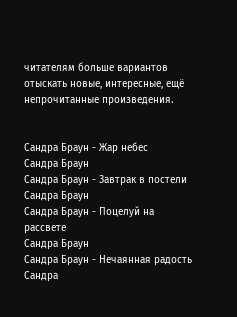читателям больше вариантов отыскать новые, интересные, ещё непрочитанные произведения.


Сандра Браун - Жар небес
Сандра Браун
Сандра Браун - Завтрак в постели
Сандра Браун
Сандра Браун - Поцелуй на рассвете
Сандра Браун
Сандра Браун - Нечаянная радость
Сандра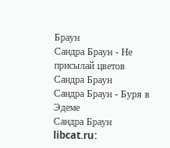Браун
Сандра Браун - Не присылай цветов
Сандра Браун
Сандра Браун - Буря в Эдеме
Сандра Браун
libcat.ru: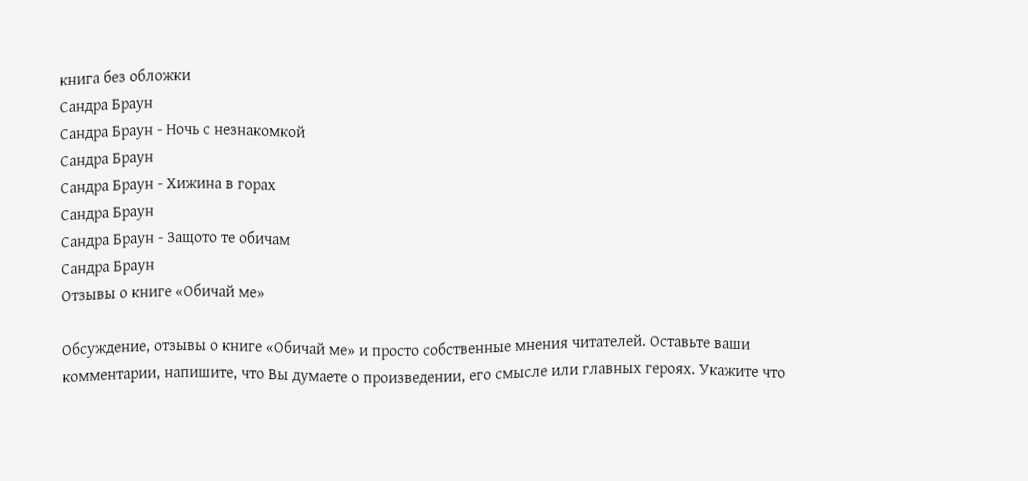книга без обложки
Сандра Браун
Сандра Браун - Ночь с незнакомкой
Сандра Браун
Сандра Браун - Хижина в горах
Сандра Браун
Сандра Браун - Защото те обичам
Сандра Браун
Отзывы о книге «Обичай ме»

Обсуждение, отзывы о книге «Обичай ме» и просто собственные мнения читателей. Оставьте ваши комментарии, напишите, что Вы думаете о произведении, его смысле или главных героях. Укажите что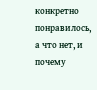конкретно понравилось, а что нет, и почему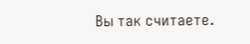Вы так считаете.